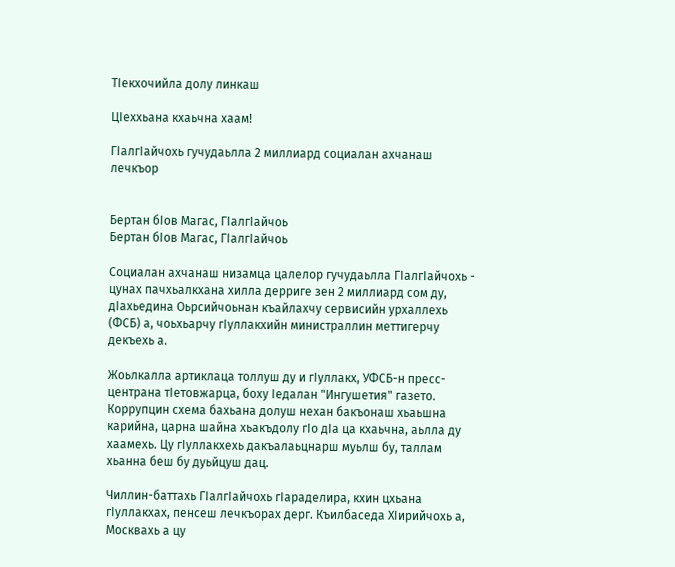ТIекхочийла долу линкаш

ЦIеххьана кхаьчна хаам!

ГIалгIайчохь гучудаьлла 2 миллиард социалан ахчанаш лечкъор


Бертан бIов Магас, ГIалгIайчоь
Бертан бIов Магас, ГIалгIайчоь

Социалан ахчанаш низамца цалелор гучудаьлла ГIалгIайчохь - цунах пачхьалкхана хилла дерриге зен 2 миллиард сом ду, дIахьедина Оьрсийчоьнан къайлахчу сервисийн урхаллехь (ФСБ) а, чоьхьарчу гIуллакхийн министраллин меттигерчу декъехь а.

Жоьлкалла артиклаца толлуш ду и гIуллакх, УФСБ-н пресс-центрана тIетовжарца, боху Iедалан "Ингушетия" газето. Коррупцин схема бахьана долуш нехан бакъонаш хьаьшна карийна, царна шайна хьакъдолу гIо дIа ца кхаьчна, аьлла ду хаамехь. Цу гIуллакхехь дакъалаьцнарш муьлш бу, таллам хьанна беш бу дуьйцуш дац.

Чиллин-баттахь ГIалгIайчохь гIараделира, кхин цхьана гIуллакхах, пенсеш лечкъорах дерг. Къилбаседа ХIирийчохь а, Москвахь а цу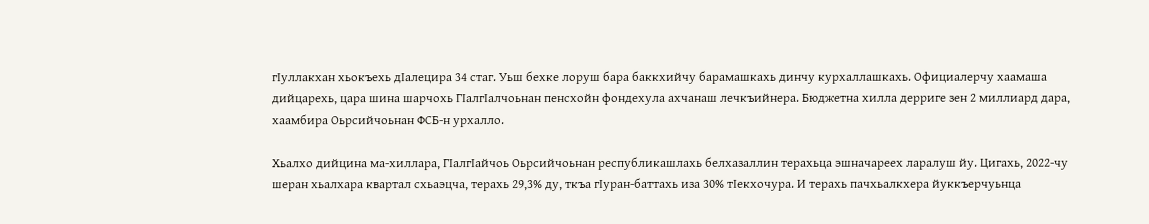гIуллакхан хьокъехь дIалецира 34 стаг. Уьш бехке лоруш бара баккхийчу барамашкахь динчу курхаллашкахь. Официалерчу хаамаша дийцарехь, цара шина шарчохь ГIалгIалчоьнан пенсхойн фондехула ахчанаш лечкъийнера. Бюджетна хилла дерриге зен 2 миллиард дара, хаамбира Оьрсийчоьнан ФСБ-н урхалло.

Хьалхо дийцина ма-хиллара, ГIалгIайчоь Оьрсийчоьнан республикашлахь белхазаллин терахьца эшначареех ларалуш йу. Цигахь, 2022-чу шеран хьалхара квартал схьаэцча, терахь 29,3% ду, ткъа гIуран-баттахь иза 30% тIекхочура. И терахь пачхьалкхера йуккъерчуьнца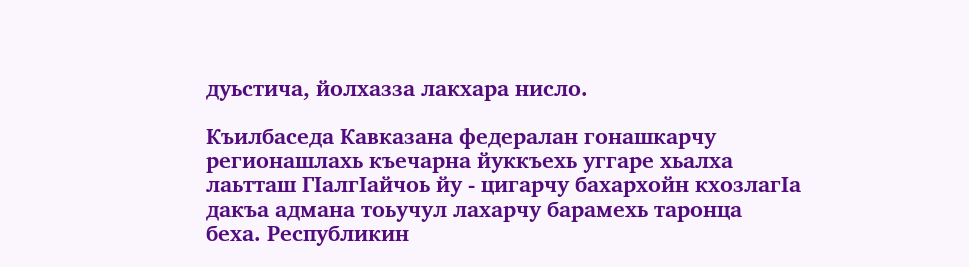дуьстича, йолхазза лакхара нисло.

Къилбаседа Кавказана федералан гонашкарчу регионашлахь къечарна йуккъехь уггаре хьалха лаьтташ ГIалгIайчоь йу - цигарчу бахархойн кхозлагIа дакъа адмана тоьучул лахарчу барамехь таронца беха. Республикин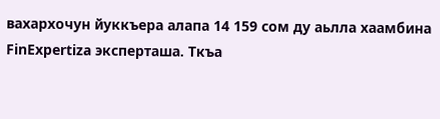вахархочун йуккъера алапа 14 159 сом ду аьлла хаамбина FinExpertiza эксперташа. Ткъа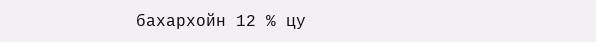бахархойн 12 % цу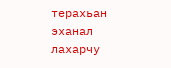терахьан эханал лахарчу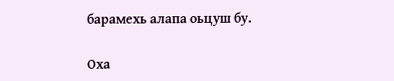барамехь алапа оьцуш бу.

Оха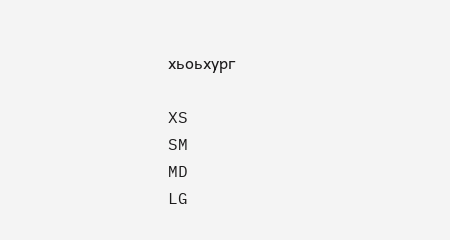хьоьхург

XS
SM
MD
LG